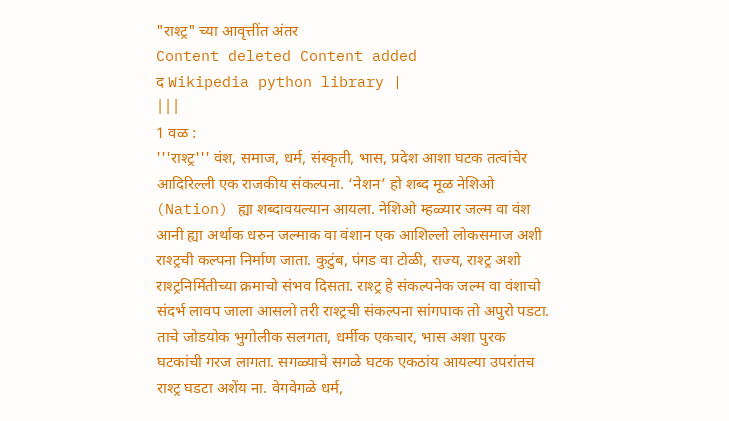"राश्ट्र" च्या आवृत्तींत अंतर
Content deleted Content added
द Wikipedia python library |
|||
1 वळ :
'''राश्ट्र''' वंश, समाज, धर्म, संस्कृती, भास, प्रदेश आशा घटक तत्वांचेर आदिरिल्ली एक राजकीय संकल्पना. ‘नेशन’ हो शब्द मूळ नेशिओ (Nation) ह्या शब्दावयल्यान आयला. नेशिओ म्हळ्यार जल्म वा वंश आनी ह्या अर्थाक धरुन जल्माक वा वंशान एक आशिल्लो लोकसमाज अशी राश्ट्रची कल्पना निर्माण जाता. कुटुंब, पंगड वा टोळी, राज्य, राश्ट्र अशो राश्ट्रनिर्मितीच्या क्रमाचो संभव दिसता. राश्ट्र हे संकल्पनेक जल्म वा वंशाचो संदर्भ लावप जाला आसलो तरी राश्ट्रची संकल्पना सांगपाक तो अपुरो पडटा. ताचे जोडयोक भुगोलीक सलगता, धर्मीक एकचार, भास अशा पुरक घटकांची गरज लागता. सगळ्याचे सगळे घटक एकठांय आयल्या उपरांतच राश्ट्र घडटा अशेंय ना. वेगवेगळे धर्म,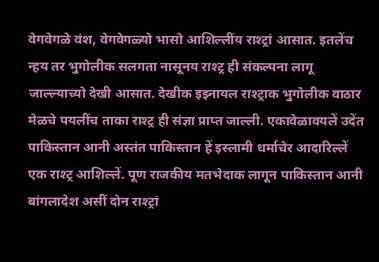वेगवेगळे वंश, वेगवेगळ्यो भासो आशिल्लींय राश्ट्रां आसात. इतलेंच न्हय तर भुगोलीक सलगता नासूनय राश्ट्र ही संकल्पना लागू जाल्ल्याच्यो देखी आसात. देखीक इझ्नायल राश्ट्राक भुगोलीक वाठार मेळचे पयलींच ताका राश्ट्र ही संज्ञा प्राप्त जाल्ली. एकावेळावयलें उदेंत पाकिस्तान आनी अस्तंत पाकिस्तान हें इस्लामी धर्माचेर आदारिल्लें एक राश्ट्र आशिल्लें. पूण राजकीय मतभेदाक लागून पाकिस्तान आनी बांगलादेश असीं दोन राश्ट्रां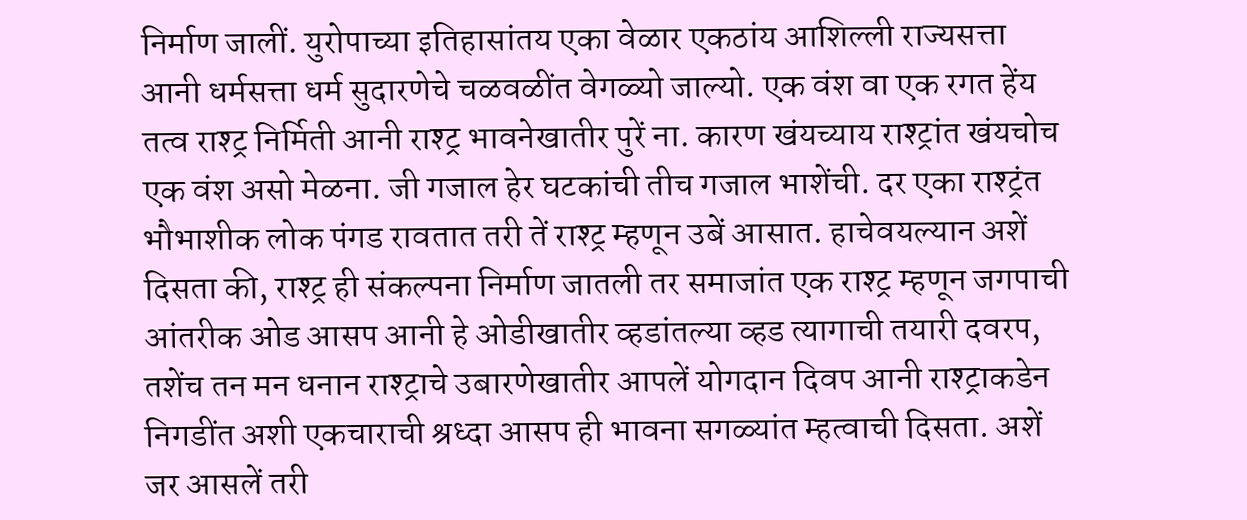निर्माण जालीं. युरोपाच्या इतिहासांतय एका वेळार एकठांय आशिल्ली राज्यसत्ता आनी धर्मसत्ता धर्म सुदारणेचे चळवळींत वेगळ्यो जाल्यो. एक वंश वा एक रगत हेंय तत्व राश्ट्र निर्मिती आनी राश्ट्र भावनेखातीर पुरें ना. कारण खंयच्याय राश्ट्रांत खंयचोच एक वंश असो मेळना. जी गजाल हेर घटकांची तीच गजाल भाशेंची. दर एका राश्ट्रंत भौभाशीक लोक पंगड रावतात तरी तें राश्ट्र म्हणून उबें आसात. हाचेवयल्यान अशें दिसता की, राश्ट्र ही संकल्पना निर्माण जातली तर समाजांत एक राश्ट्र म्हणून जगपाची आंतरीक ओड आसप आनी हे ओडीखातीर व्हडांतल्या व्हड त्यागाची तयारी दवरप, तशेंच तन मन धनान राश्ट्राचे उबारणेखातीर आपलें योगदान दिवप आनी राश्ट्राकडेन निगडींत अशी एकचाराची श्रध्दा आसप ही भावना सगळ्यांत म्हत्वाची दिसता. अशें जर आसलें तरी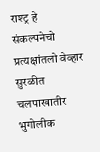राश्ट्र हे संकल्पनेचो प्रत्यक्षांतलो वेव्हार सुरळीत चलपाखातीर भुगोलीक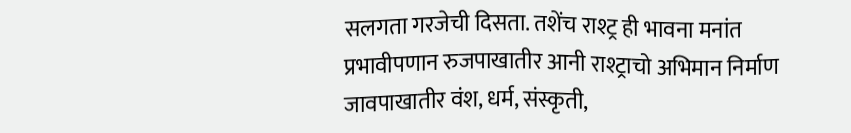सलगता गरजेची दिसता. तशेंच राश्ट्र ही भावना मनांत प्रभावीपणान रुजपाखातीर आनी राश्ट्राचो अभिमान निर्माण जावपाखातीर वंश, धर्म, संस्कृती,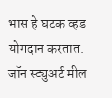भास हे घटक व्हड योगदान करतात.
जॉन स्ट्युअर्ट मील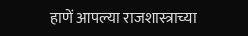हाणें आपल्या राजशास्त्राच्या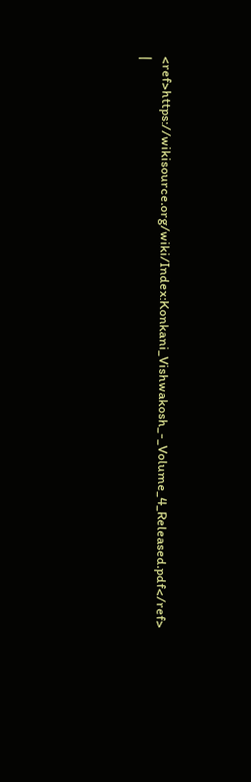<ref>https://wikisource.org/wiki/Index:Konkani_Vishwakosh_-_Volume_4_Released.pdf</ref>
|